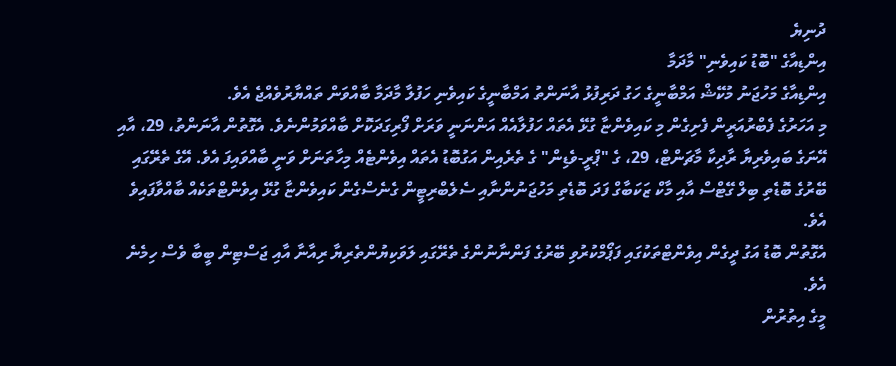ދުނިޔެ
އިންޑިއާގެ "ބޮޑު ކައިވެނި" މާދަމާ
އިންޑިއާގެ މަހުޖަނު މުކޭޝް އަމްބާނީގެ ހަގު ދަރިފުޅު އާނަންތު އަމްބާނީގެ ކައިވެނި ހަފުލާ މާދަމާ ބާއްވަން ތައްޔާރުވެއްޖެ އެވެ.
މި އަހަރުގެ ފެބްރުއަރީން ފެށިގެން މި ކައިވެންޏާ ގުޅޭ އެތައް ހަފުލާއެއް އަންނަނީ ވަރަށް ފޯރިގަދަކޮށް ބާއްވަމުންނެވެ. އެގޮތުން އާނަންތު، 29، އާއި އޭނަގެ ބައިވެރިޔާ ރާދިކާ މާޗަންޓް، 29، ގެ "ޕްރީ-ވެޑިން" ގެ ތެރެއިން އަގުބޮޑު އެތައް އިވެންޓެއް މިހާތަނަށް ވަނީ ބާއްވައިފަ އެވެ. އޭގެ ތެރޭގައި ބޭރުގެ ބޮޑެތި ބިލް ގޭޓްސް އާއި މާކް ޒަކަބާގް ފަދަ ބޮޑެތި މަހުޖަނުންނާއި ސެލެބްރިޓީން ގެނެސްގެން ކައިވެންޏާ ގުޅޭ އިވެންޓްތަކެއް ބާއްވާފައިވެ އެވެ.
އެގޮތުން ބޮޑު އަގު ދީގެން އިވެންޓްތަކުގައި ފަޕޯމްކުރުވި ބޭރުގެ ފަންނާނުންގެ ތެރޭގައި ލަވަކިޔުންތެރިޔާ ރިއާނާ އާއި ޖަސްޓިން ބީބާ ވެސް ހިމެނެ އެވެ.
މީގެ އިތުރުން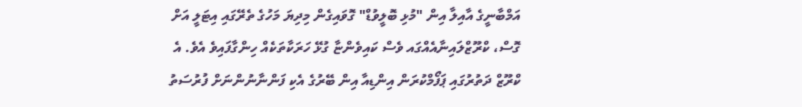އަމްބާނީގެ އާއިލާ އިން "މުޅި ބޮލީވުޑް" ގޮވައިގެން މިދިޔަ މަހުގެ ތެރޭގައި އިޓަލީ އަށް ގޮސް، ކްރޫޒްލައިނާއެއްގައ ވެސް ކައިވެންޏާ ގުޅޭ ހަރަކާތަކެއް ހިންގާފައިވެ އެވެ. އެ ކްރޫޒް ދަތުރުގައި ޕަފޯމްކުރަން އިންޑިއާ އިން ބޭރުގެ އެކި ފަންނާނުންނަށް ފުރުސަތު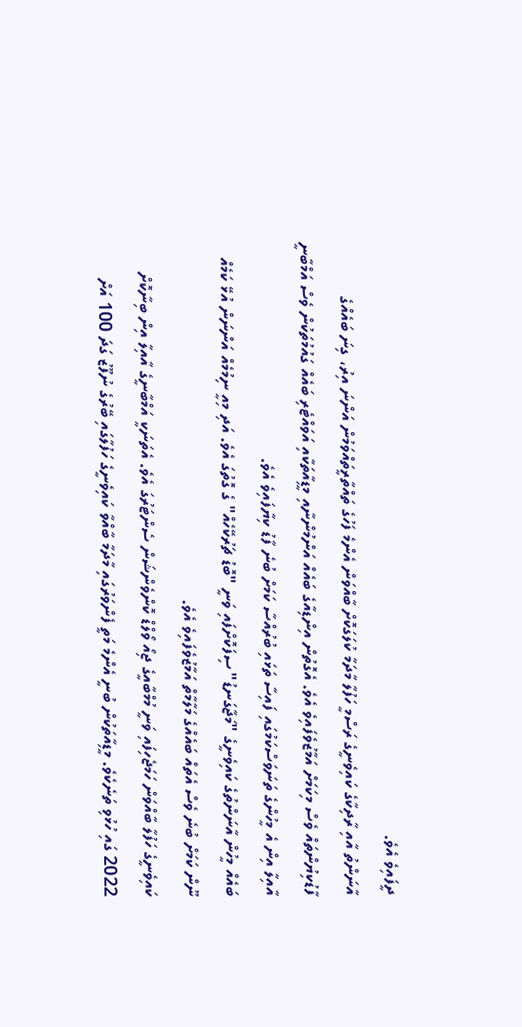ދީފައިވެ އެވެ.
އާނަންތު އާއި ރާދިކާގެ ކައިވެނީގެ ރަސްމީ ހަފުލާ މާދަމާ ކުލަގަކޮށް ބާއްވަން އެންމެ ފަހުގެ ތައްތާރީތައްވަމުން އަންނަ އިރު، ގިނަ ބައެއްގެ ފާޑުކިޔުންތައް ވެސް މިކަމަށް އަމާޒުވެފައިވެ އެވެ. އެގޮތުން އިންޑިއާގެ ބައެއް އަންމުންނާއި މީޑިއާތަކާއި އަވައްޓެރި ބައެއް ގައުމުތަކުން ވެސް އަމްބާނީ އާއިލާ އިން އެ މީހުންގެ ތަނަވަސްކަމުގައި ފައިސާ ތަޅައި ބުރުއްސާ ކަމަށް ބުނެ ފާޑު ކިޔާފައިވެ އެވެ.
ބައެއް މީހުން އާނަންތުގެ ކައިވެނީގެ "މަޖާގަނޑު" ސިފަކޮށްފައި ވަނީ "ބޮޑު ޗަރުކޭހެއް" ގެ ގޮތުގަ އެވެ. އަދި މިއީ ނިމުމެއް އަންނަން އުޅޭ ކަމެއް ނޫން ކަމަށް ބުނެ ވެސް އެތައް ބައެއްގެ މަލާމާތް އަމާޒުވެފައިވެ އެވެ.
ކައިވެނީގެ ހަފުލާ ބާއްވަން ހަމަޖެހިފައި ވަނީ މުމްބާއީގެ ޖިއޯ ވޯލްޑް ކޮންވެންޝަން ސެންޓަރުގަ އެވެ. އެތަނަކީ އަމްބާނީގެ އާއިލާ އިން ބިނާކޮށް 2022 ގައި ހުޅުވި ތަނެކެވެ. މީޑިއާތަކުން ބުނީ އެންމެ މަތީ ފެންވަރުގައި މާދަމާ ބާއްވާ ކައިވެނީގެ ހަފުލާގައި ބޭރުގެ ނުފޫޒު ގަދަ 100 އަށް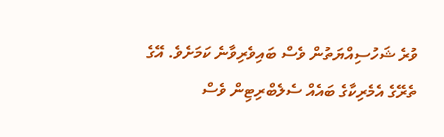ވުރެ ޝަހުސިއްޔަތުން ވެސް ބައިވެރިވާނެ ކަމަށެވެ. އޭގެ ތެރޭގެ އެމެރިކާގެ ބައެއް ސެލެބްރިޓިން ވެސް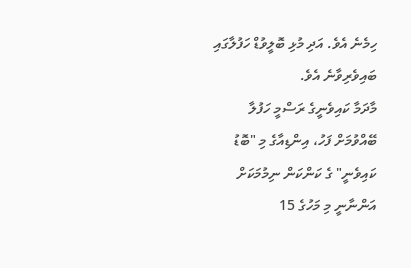ހިމެނެ އެވެ. އަދި މުޅި ބޮލީވުޑް ހަފުލާގައި ބައިވެރިވާނެ އެވެ.
މާދަމާ ކައިވެނީގެ ރަސްމީ ހަފުލާ ބޭއްވުމަށް ފަހު، އިންޑިއާގެ މި "ބޮޑު ކައިވެނީ" ގެ ކަންކަން ނިމުމަކަށް އަންނާނީ މި މަހުގެ 15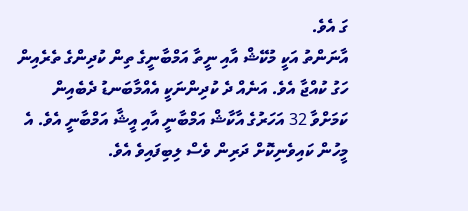ގަ އެވެ.
އާނަންތު އަކީ މުކޭޝް އާއި ނީތާ އަމްބާނީގެ ތިން ކުދިންގެ ތެރެއިން ހަގު ކުއްޖާ އެވެ. އަނެއް ދެ ކުދިންނަކީ އެއްމާބަނޑު ދެބެއިން ކަމަށްވާ 32 އަހަރުގެ އާކާޝް އަމްބާނީ އާއި އީޝާ އަމްބާނީ އެވެ. އެ މީހުން ކައިވެނިކޮށް ދަރިން ވެސް ލިބިފައިވެ އެވެ.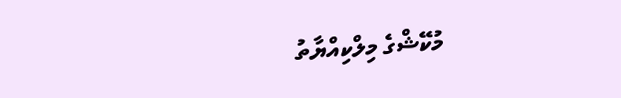މުކޭޝްގެ މިލްކިއްޔާތު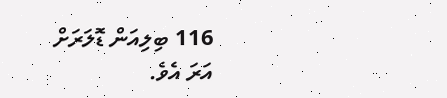116 ބިލިއަން ޑޮލަރަށް އަރަ އެވެ.